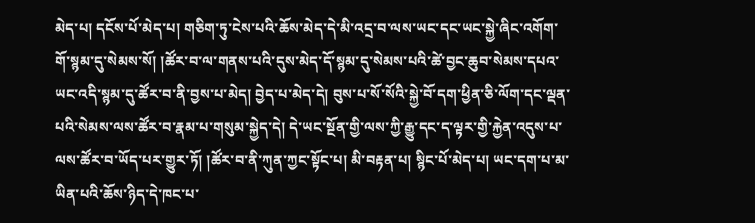མེད་པ། དངོས་པོ་མེད་པ། གཅིག་ཏུ་ངེས་པའི་ཆོས་མེད་དེ་མི་འདྲ་བ་ལས་ཡང་དང་ཡང་སྐྱེ་ཞིང་འགོག་གོ་སྙམ་དུ་སེམས་སོ། །ཚོར་བ་ལ་གནས་པའི་དུས་མེད་དོ་སྙམ་དུ་སེམས་པའི་ཚེ་བྱང་ཆུབ་སེམས་དཔའ་ཡང་འདི་སྙམ་དུ་ཚོར་བ་ནི་བྱས་པ་མེད། བྱེད་པ་མེད་དེ། བུས་པ་སོ་སོའི་སྐྱེ་བོ་དག་ཕྱིན་ཅི་ལོག་དང་ལྡན་པའི་སེམས་ལས་ཚོར་བ་རྣམ་པ་གསུམ་སྐྱེད་དེ། དེ་ཡང་སྔོན་གྱི་ལས་ཀྱི་རྒྱུ་དང་ད་ལྟར་གྱི་རྐྱེན་འདུས་པ་ལས་ཚོར་བ་ཡོད་པར་གྱུར་ཏོ། །ཚོར་བ་ནི་ཀུན་ཀྱང་སྟོང་པ། མི་བརྟན་པ། སྙིང་པོ་མེད་པ། ཡང་དག་པ་མ་ཡིན་པའི་ཆོས་ཉིད་དེ་ཁང་པ་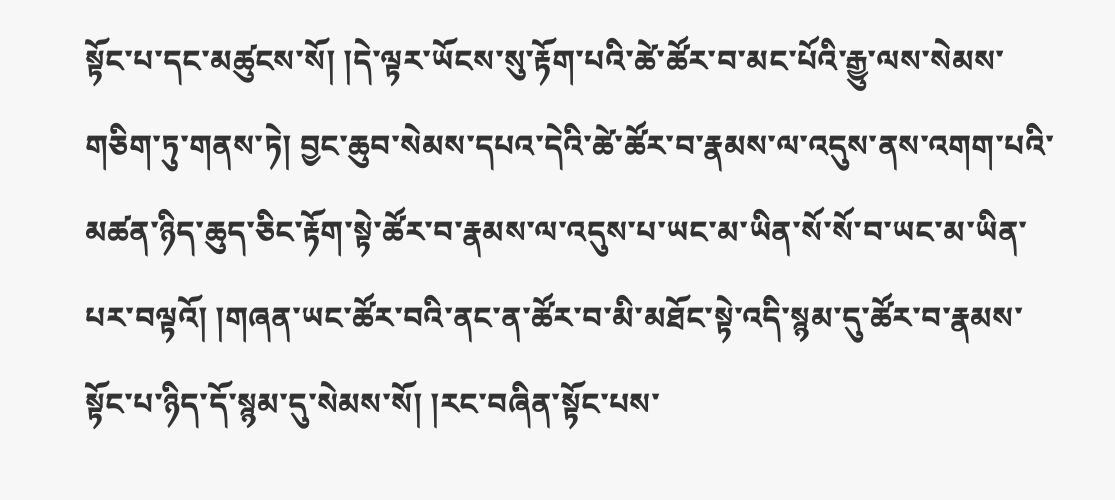སྟོང་པ་དང་མཚུངས་སོ། །དེ་ལྟར་ཡོངས་སུ་རྟོག་པའི་ཚེ་ཚོར་བ་མང་པོའི་རྒྱུ་ལས་སེམས་གཅིག་ཏུ་གནས་ཏེ། བྱང་ཆུབ་སེམས་དཔའ་དེའི་ཚེ་ཚོར་བ་རྣམས་ལ་འདུས་ནས་འགག་པའི་མཚན་ཉིད་ཆུད་ཅིང་རྟོག་སྟེ་ཚོར་བ་རྣམས་ལ་འདུས་པ་ཡང་མ་ཡིན་སོ་སོ་བ་ཡང་མ་ཡིན་པར་བལྟའོ། །གཞན་ཡང་ཚོར་བའི་ནང་ན་ཚོར་བ་མི་མཐོང་སྟེ་འདི་སྙམ་དུ་ཚོར་བ་རྣམས་སྟོང་པ་ཉིད་དོ་སྙམ་དུ་སེམས་སོ། །རང་བཞིན་སྟོང་པས་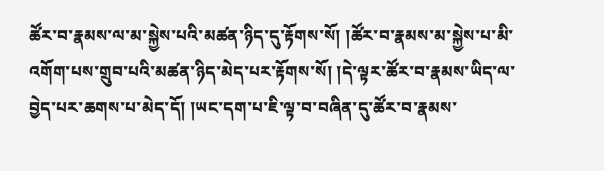ཚོར་བ་རྣམས་ལ་མ་སྐྱེས་པའི་མཚན་ཉིད་དུ་རྟོགས་སོ། །ཚོར་བ་རྣམས་མ་སྐྱེས་པ་མི་འགོག་པས་གྲུབ་པའི་མཚན་ཉིད་མེད་པར་རྟོགས་སོ། །དེ་ལྟར་ཚོར་བ་རྣམས་ཡིད་ལ་བྱེད་པར་ཆགས་པ་མེད་དོ། །ཡང་དག་པ་ཇི་ལྟ་བ་བཞིན་དུ་ཚོར་བ་རྣམས་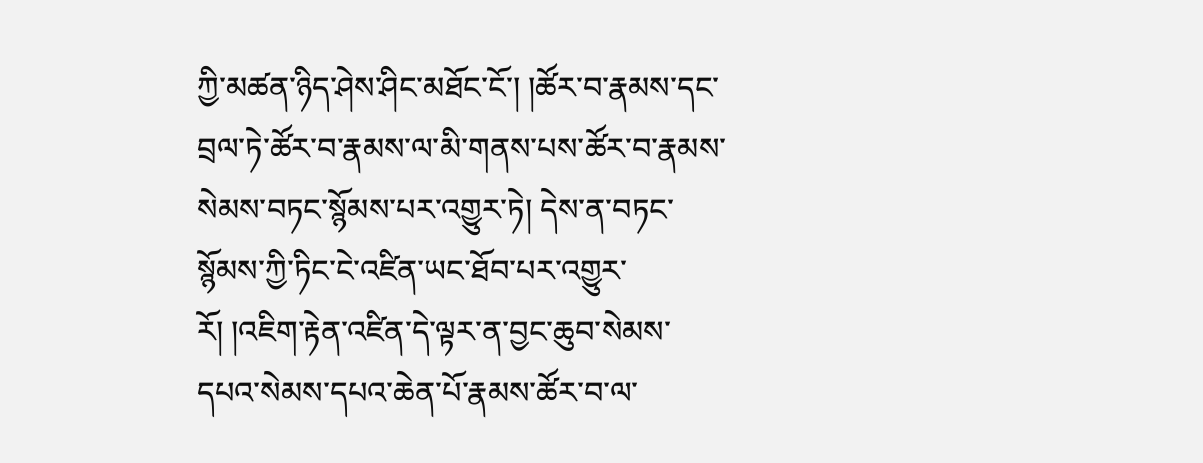ཀྱི་མཚན་ཉིད་ཤེས་ཤིང་མཐོང་ངོ་། །ཚོར་བ་རྣམས་དང་བྲལ་ཏེ་ཚོར་བ་རྣམས་ལ་མི་གནས་པས་ཚོར་བ་རྣམས་སེམས་བཏང་སྙོམས་པར་འགྱུར་ཏེ། དེས་ན་བཏང་སྙོམས་ཀྱི་ཏིང་ངེ་འཛིན་ཡང་ཐོབ་པར་འགྱུར་རོ། །འཇིག་རྟེན་འཛིན་དེ་ལྟར་ན་བྱང་ཆུབ་སེམས་དཔའ་སེམས་དཔའ་ཆེན་པོ་རྣམས་ཚོར་བ་ལ་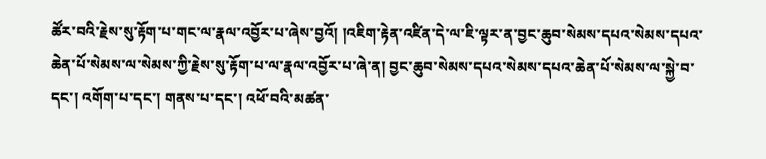ཚོར་བའི་རྗེས་སུ་རྟོག་པ་གང་ལ་རྣལ་འབྱོར་པ་ཞེས་བྱའོ། །འཇིག་རྟེན་འཛིན་དེ་ལ་ཇི་ལྟར་ན་བྱང་ཆུབ་སེམས་དཔའ་སེམས་དཔའ་ཆེན་པོ་སེམས་ལ་སེམས་ཀྱི་རྗེས་སུ་རྟོག་པ་ལ་རྣལ་འབྱོར་པ་ཞེ་ན། བྱང་ཆུབ་སེམས་དཔའ་སེམས་དཔའ་ཆེན་པོ་སེམས་ལ་སྐྱེ་བ་དང་། འགོག་པ་དང་། གནས་པ་དང་། འཕོ་བའི་མཚན་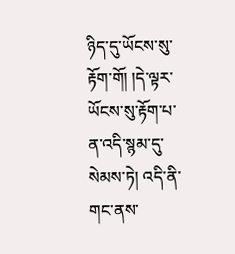ཉིད་དུ་ཡོངས་སུ་རྟོག་གོ། །དེ་ལྟར་ཡོངས་སུ་རྟོག་པ་ན་འདི་སྙམ་དུ་སེམས་ཏེ། འདི་ནི་གང་ནས་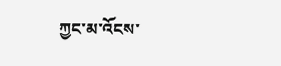ཀྱང་མ་འོངས་